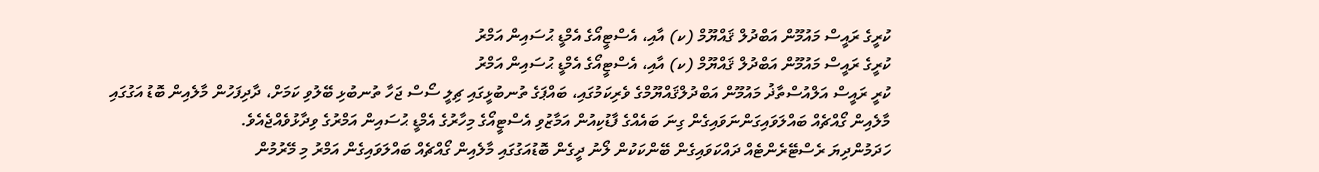ކުރީގެ ރައީސް މައުމޫން އަބްދުލް ޤައްޔޫމް (ކ) އާއި، އެސްޓީއޯގެ އެމްޑީ ޙުސައިން އަމްރު
ކުރީގެ ރައީސް މައުމޫން އަބްދުލް ޤައްޔޫމް (ކ) އާއި، އެސްޓީއޯގެ އެމްޑީ ޙުސައިން އަމްރު
ކުރީ ރައީސް އަލްއުސްތާޛު މައުމޫން އަބްދުލްޤައްޔޫމްގެ ވެރިކަމުގައި، ބައްޕަގެ ތުނބުޅީގައި ޗިލީ ސޯސް ޖަހާ ތުނބުޅި ބޭލުވި ކަމަށް، ދާދިފަހުން މާލެއިން ބޮޑު އަގުގައި މާލެއިން ގޯއްޗެއް ބައްލަވައިގަންނަވައިގެން ގިނަ ބައެއްގެ ފާޑުކިއުން އަމާޒުވި އެސްޓީއޯގެ މިހާރުގެ އެމްޑީ ޙުސައިން އަމްރުގެ ވިދާޅުވެއްޖެއެވެ.
ހަދަމުންދިޔަ ރެސްޓޭރެންޓެއް ދައްކަވައިގެން ބޭންކަކުން ލޯނު ދީގެން ބޮޑުއަގުގައި މާލެއިން ގޯއްޗެއް ބައްލަވައިގެން އަމްރު މި މޭރުމުން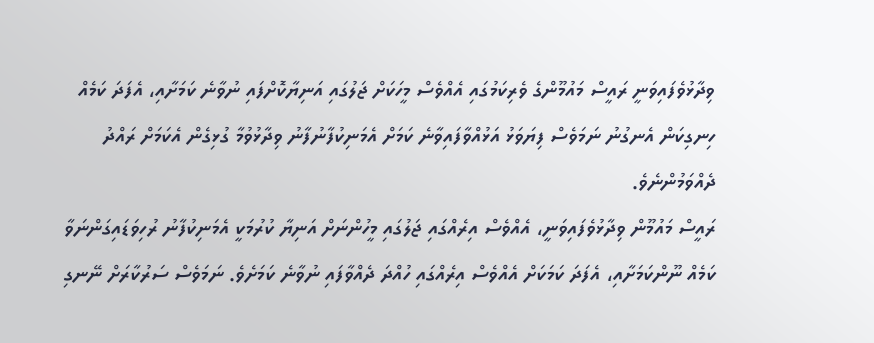ވިދާޅުވެފައިވަނީ ރައީސް މައުމޫންގެ ވެރިކަމުގައި އެއްވެސް މީހަކަށް ޖަލުގައި އަނިޔާކޮށްފައި ނުވާނެ ކަމަށާއި، އެފަދަ ކަމެއް ހިނގިކަން އެނގުނު ނަމަވެސް ފިޔަވަޅު އަޅުއްވާފައިވާނެ ކަމަށް އެމަނިކުފާނުފާނު ވިދާޅުވުމާ ގުޅިގެން އެކަމަށް ރައްދު ދެއްވަމުންނެވެ.
ރައީސް މައުމޫން ވިދާޅުވެފައިވަނީ، އެއްވެސް އިރެއްގައި ޖަލުގައި މީހުންނަށް އަނިޔާ ކުރުމަކީ އެމަނިކުފާނު ރުހިވަޑައިގަންނަވާ ކަމެއް ނޫންކަމަށާއި، އެފަދަ ކަމަކަށް އެއްވެސް އިރެއްގައި ހުއްދަ ދެއްވާފައި ނުވާނެ ކަމަށެވެ. ނަމަވެސް ސަރުކާރަށް ނޭނގި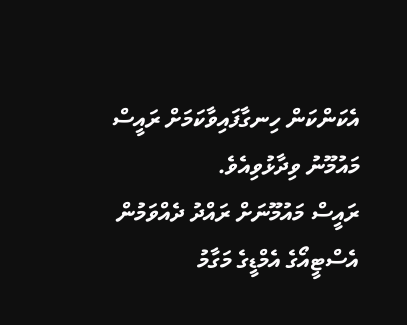އެކަންކަން ހިނގާފައިވާކަމަށް ރައީސް މައުމޫނު ވިދާޅުވިއެވެ.
ރައީސް މައުމޫނަށް ރައްދު ދެއްވަމުން އެސްޓީއޯގެ އެމްޑީގެ މަގާމު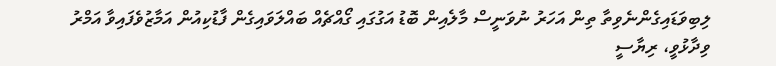ލިބިވަޑައިގެންނެވިތާ ތިން އަހަރު ނުވަނީސް މާލެއިން ބޮޑު އަގުގައި ގޯއްޗެއް ބައްލަވައިގެން ފާޑުކިއުން އަމާޒުވެފައިވާ އަމްރު ވިދާޅުވީ، ރިޔާސީ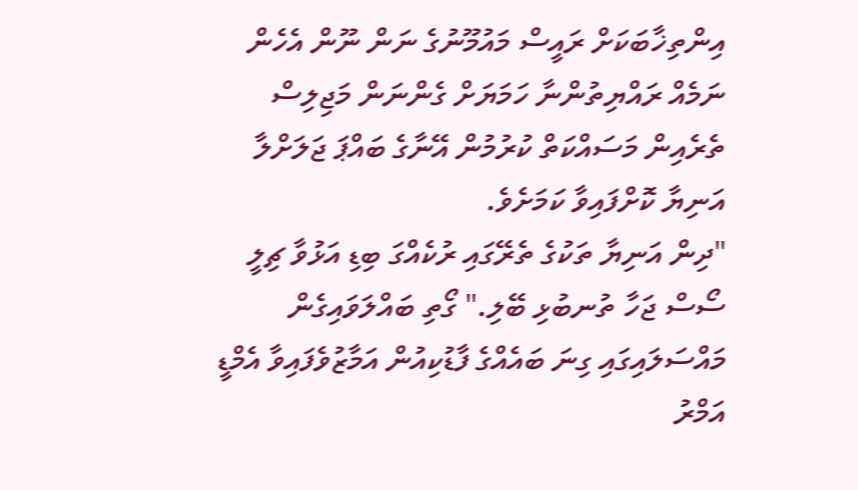އިންތިޚާބަކަށް ރައީސް މައުމޫނުގެ ނަން ނޫން އެހެން ނަމެއް ރައްޔިތުންނާ ހަމަޔަށް ގެންނަން މަޖިލިސް ތެރެއިން މަސައްކަތް ކުރުމުން އޭނާގެ ބައްޕަ ޖަލަށްލާ އަނިޔާ ކޮށްފައިވާ ކަމަށެވެ.
"ދިން އަނިޔާ ތަކުގެ ތެރޭގައި ރުކެއްގަ ބިޑި އަޅުވާ ޗިލީ ސޯސް ޖަހާ ތުނބުޅި ބޭލި." ގޯތި ބައްލަވައިގެން މައްސަލައިގައި ގިނަ ބައެއްގެ ފާޑުކިއުން އަމާޒުވެފައިވާ އެމްޑީ އަމްރު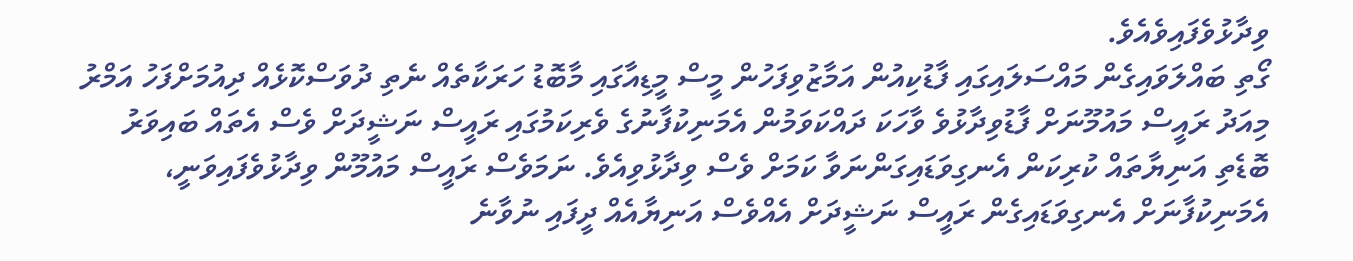ވިދާޅުވެފައިވެއެވެ.
ގޯތި ބައްލަވައިގެން މައްސަލައިގައި ފާޑުކިއުން އަމާޒުވިފަހުން މީސް މީޑިއާގައި މާބޮޑު ހަރަކާތެއް ނެތި ދުވަސްކޮޅެއް ދިއުމަށްފަހު އަމްރު މިއަދު ރައީސް މައުމޫނަށް ފާޑުވިދާޅުވެ ވާހަކަ ދައްކަވަމުން އެމަނިކުފާނުގެ ވެރިކަމުގައި ރައީސް ނަޝީދަށް ވެސް އެތައް ބައިވަރު ބޮޑެތި އަނިޔާތައް ކުރިކަން އެނގިވަޑައިގަންނަވާ ކަމަށް ވެސް ވިދާޅުވިއެވެ. ނަމަވެސް ރައީސް މައުމޫން ވިދާޅުވެފައިވަނީ، އެމަނިކުފާނަށް އެނގިވަޑައިގެން ރައީސް ނަޝީދަށް އެއްވެސް އަނިޔާއެއް ދީފައި ނުވާނެ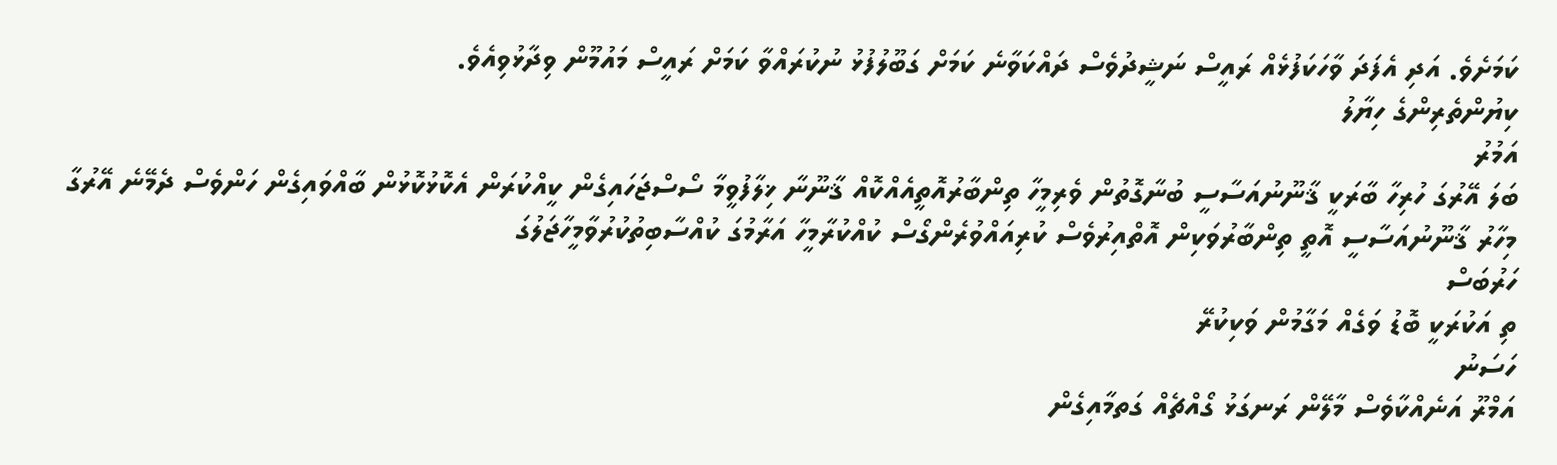ކަމަށެވެ. އަދި އެފަދަ ވާހަކަފުޅެއް ރައީސް ނަޝީދުވެސް ދައްކަވާނެ ކަމަށް ގަބޫލުފުޅު ނުކުރައްވާ ކަމަށް ރައީސް މައުމޫން ވިދާޅުވިއެވެ.
ކިޔުންތެރިންގެ ހިޔާލު
އަމުރު
ބަލަ އޭރުގަ ހުރިހާ ބާރަކީ ޤާނޫނުއަސާސީ ބުނާގޮތުން ވެރިމީހާ ތިންބާރުއޮތީއެއްކޮއް ޤާނޫނާ ޚިލާފުވީމާ ސޯސްޖަހައިގެން ކީއްކުރަން އެކޮޅުކޮޅުން ބާއްވައިގެން ހަންވެސް ދެމޭނެ އޭރުގާ މިހާރު ޤާނޫނުއަސާސީ އޮތީ ތިންބާރުވަކިން އޮތްއިރުވެސް ކުރިއައްވުރެންގޯސް ކުއްކުރާމީހާ އަރާމުގަ ކުއްސާބިތުކުރުވާމީހާޖަލުގަ
ހަރުބަސް
ތި އަކުރަކީ ބޮޑު ވަގެއް މަގާމުން ވަކިކުރޭ
ހަސަނު
އަމްރޫ އަނެއްކާވެސް މާލޭން ރަނގަޅު ގޯއްޗެއް ގަތމާއިގެން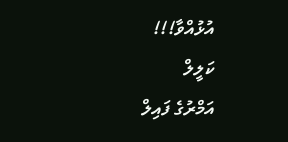އުޅުއްވާ!!!
ކަލީލް
އަމްރުގެ ފައިލް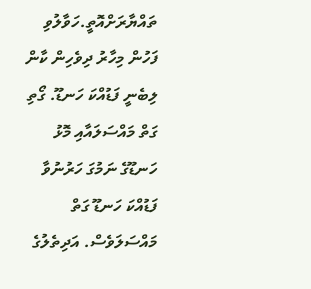ތައްޔާރަށްއޮތީ.ހަވާލުވި ފަހުން މިހާރު ދިވެހިން ކާން ލިބެނީ ފަޑުއްކަ ހަނޑޫ. ގޯތި ގަތް މައްސަލައާއި މޮޅު ހަނޑޫގެ ނަމުގަ ހަރުނުވާ ފަޑުއްކަ ހަނޑޫ ގަތް މައްސަލަވެސް. އަދިތެލުގެ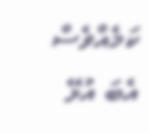ކަމެއްވެސް އެބަ އުޅޭ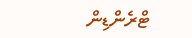ޓްރެންޑިން